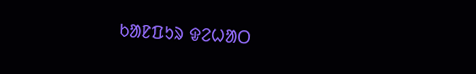ᱠᱟᱱᱯᱩᱨ ᱫᱮᱦᱟᱛ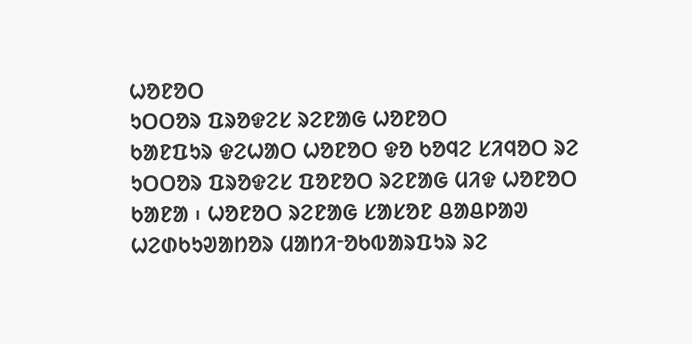ᱦᱚᱱᱚᱛ
ᱩᱛᱛᱚᱨ ᱯᱨᱚᱫᱮᱥ ᱨᱮᱱᱟᱜ ᱦᱚᱱᱚᱛ
ᱠᱟᱱᱯᱩᱨ ᱫᱮᱦᱟᱛ ᱦᱚᱱᱚᱛ ᱫᱚ ᱠᱚᱧᱮ ᱥᱤᱧᱚᱛ ᱨᱮ ᱩᱛᱛᱚᱨ ᱯᱨᱚᱫᱮᱥ ᱯᱚᱱᱚᱛ ᱨᱮᱱᱟᱜ ᱢᱤᱫ ᱦᱚᱱᱚᱛ ᱠᱟᱱᱟ ᱾ ᱦᱚᱱᱚᱛ ᱨᱮᱱᱟᱜ ᱥᱟᱥᱚᱱ ᱪᱟᱪᱞᱟᱣ ᱦᱮᱰᱠᱩᱣᱟᱴᱚᱨ ᱢᱟᱴᱤᱼᱚᱠᱵᱟᱨᱯᱩᱨ ᱨᱮ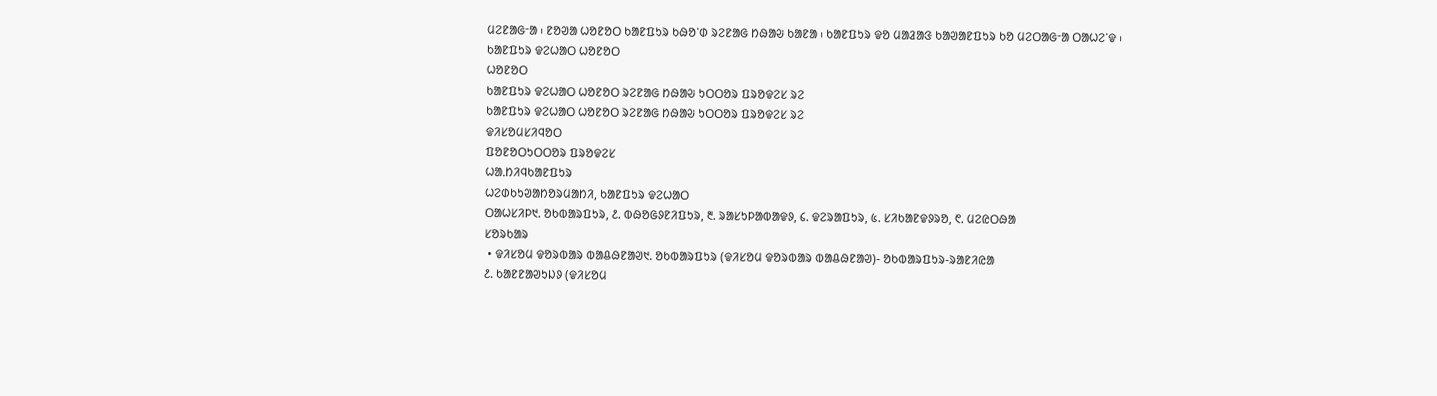ᱢᱮᱱᱟᱜᱼᱟ ᱾ ᱱᱚᱣᱟ ᱦᱚᱱᱚᱛ ᱠᱟᱱᱯᱩᱨ ᱠᱷᱚᱸᱰ ᱨᱮᱱᱟᱜ ᱴᱷᱟᱶ ᱠᱟᱱᱟ ᱾ ᱠᱟᱱᱯᱩᱨ ᱫᱚ ᱢᱟᱲᱟᱝ ᱠᱟᱣᱟᱱᱯᱩᱨ ᱠᱚ ᱢᱮᱛᱟᱜᱼᱟ ᱛᱟᱦᱮᱸᱫ ᱾
ᱠᱟᱱᱯᱩᱨ ᱫᱮᱦᱟᱛ ᱦᱚᱱᱚᱛ
ᱦᱚᱱᱚᱛ
ᱠᱟᱱᱯᱩᱨ ᱫᱮᱦᱟᱛ ᱦᱚᱱᱚᱛ ᱨᱮᱱᱟᱜ ᱴᱷᱟᱶ ᱩᱛᱛᱚᱨ ᱯᱨᱚᱫᱮᱥ ᱨᱮ
ᱠᱟᱱᱯᱩᱨ ᱫᱮᱦᱟᱛ ᱦᱚᱱᱚᱛ ᱨᱮᱱᱟᱜ ᱴᱷᱟᱶ ᱩᱛᱛᱚᱨ ᱯᱨᱚᱫᱮᱥ ᱨᱮ
ᱫᱤᱥᱚᱢᱥᱤᱧᱚᱛ
ᱯᱚᱱᱚᱛᱩᱛᱛᱚᱨ ᱯᱨᱚᱫᱮᱥ
ᱦᱟᱹᱴᱤᱧᱠᱟᱱᱯᱩᱨ
ᱦᱮᱰᱠᱩᱣᱟᱴᱚᱨᱢᱟᱴᱤ, ᱠᱟᱱᱯᱩᱨ ᱫᱮᱦᱟᱛ
ᱛᱟᱦᱥᱤᱞ᱑. ᱚᱠᱵᱟᱨᱯᱩᱨ, ᱒. ᱵᱷᱚᱜᱽᱱᱤᱯᱩᱨ, ᱓. ᱨᱟᱥᱩᱞᱟᱵᱟᱫᱽ, ᱔. ᱫᱮᱨᱟᱯᱩᱨ, ᱕. ᱥᱤᱠᱟᱱᱫᱽᱨᱚ, ᱖. ᱢᱮᱭᱛᱷᱟ
ᱥᱚᱨᱠᱟᱨ
 • ᱫᱤᱥᱚᱢ ᱫᱚᱨᱵᱟᱨ ᱵᱟᱪᱷᱱᱟᱣ᱑. ᱚᱠᱵᱟᱨᱯᱩᱨ (ᱫᱤᱥᱚᱢ ᱫᱚᱨᱵᱟᱨ ᱵᱟᱪᱷᱱᱟᱣ)- ᱚᱠᱵᱟᱨᱯᱩᱨ-ᱨᱟᱱᱤᱭᱟ
᱒. ᱠᱟᱱᱱᱟᱣᱩᱡᱽ (ᱫᱤᱥᱚᱢ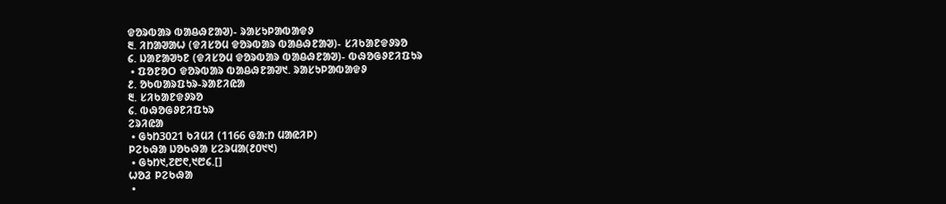ᱫᱚᱨᱵᱟᱨ ᱵᱟᱪᱷᱱᱟᱣ)- ᱨᱟᱥᱩᱞᱟᱵᱟᱫᱽ
᱓. ᱤᱴᱟᱣᱟᱦ (ᱫᱤᱥᱚᱢ ᱫᱚᱨᱵᱟᱨ ᱵᱟᱪᱷᱱᱟᱣ)- ᱥᱤᱠᱟᱱᱫᱽᱨᱚ
᱔. ᱡᱟᱱᱟᱣᱩᱱ (ᱫᱤᱥᱚᱢ ᱫᱚᱨᱵᱟᱨ ᱵᱟᱪᱷᱱᱟᱣ)- ᱵᱷᱚᱜᱽᱱᱤᱯᱩᱨ
 • ᱯᱚᱱᱚᱛ ᱫᱚᱨᱵᱟᱨ ᱵᱟᱪᱷᱱᱟᱣ᱑. ᱨᱟᱥᱩᱞᱟᱵᱟᱫᱽ
᱒. ᱚᱠᱵᱟᱨᱯᱩᱨ-ᱨᱟᱱᱤᱭᱟ
᱓. ᱥᱤᱠᱟᱱᱫᱽᱨᱚ
᱔. ᱵᱷᱚᱜᱽᱱᱤᱯᱩᱨ
ᱮᱨᱤᱭᱟ
 • ᱜᱩᱴ3021 ᱠᱤᱢᱤ (1166 ᱜᱟᱺᱴ ᱢᱟᱭᱤᱞ)
ᱞᱮᱠᱷᱟ ᱡᱚᱠᱷᱟ ᱥᱮᱨᱢᱟ(᱒᱐᱑᱑)
 • ᱜᱩᱴ᱑,᱗᱘᱖,᱑᱘᱔.[]
ᱦᱚᱲ ᱞᱮᱠᱷᱟ
 •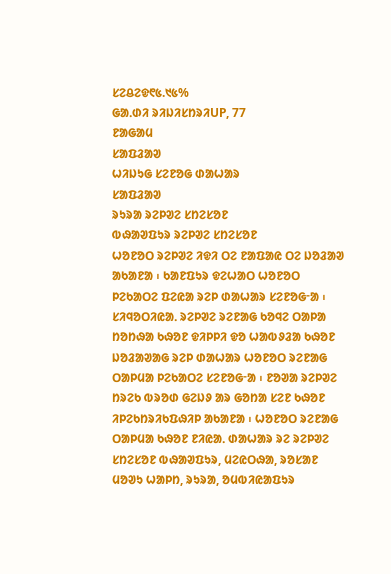ᱥᱮᱪᱮᱫ᱖᱕.᱑᱕%
ᱜᱟᱹᱰᱤ ᱨᱤᱡᱤᱥᱴᱨᱤUP, 77
ᱱᱟᱜᱟᱢ
ᱥᱟᱯᱲᱟᱣ
ᱦᱤᱡᱩᱜ ᱥᱮᱱᱚᱜ ᱰᱟᱦᱟᱨ
ᱥᱟᱯᱲᱟᱣ
ᱨᱩᱨᱟ ᱨᱮᱞᱣᱮ ᱥᱴᱮᱥᱚᱱ
ᱵᱷᱟᱣᱯᱩᱨ ᱨᱮᱞᱣᱮ ᱥᱴᱮᱥᱚᱱ
ᱦᱚᱱᱚᱛ ᱨᱮᱞᱣᱮ ᱤᱫᱤ ᱛᱮ ᱱᱟᱯᱟᱭ ᱛᱮ ᱡᱚᱲᱟᱣ ᱟᱠᱟᱱᱟ ᱾ ᱠᱟᱱᱯᱩᱨ ᱫᱮᱦᱟᱛ ᱦᱚᱱᱚᱛ ᱞᱮᱠᱟᱛᱮ ᱯᱮᱭᱟ ᱨᱮᱞ ᱰᱟᱦᱟᱨ ᱥᱮᱱᱚᱜᱼᱟ ᱾ ᱥᱤᱧᱚᱛᱤᱭᱟᱹ ᱨᱮᱞᱣᱮ ᱨᱮᱱᱟᱜ ᱠᱚᱧᱮ ᱛᱟᱞᱟ ᱴᱚᱴᱷᱟ ᱠᱷᱚᱱ ᱫᱤᱞᱞᱤ ᱫᱚ ᱦᱟᱵᱽᱲᱟ ᱠᱷᱚᱱ ᱡᱚᱲᱟᱣᱟᱜ ᱨᱮᱞ ᱰᱟᱦᱟᱨ ᱦᱚᱱᱚᱛ ᱨᱮᱱᱟᱜ ᱛᱟᱞᱢᱟ ᱞᱮᱠᱟᱛᱮ ᱥᱮᱱᱚᱜᱼᱟ ᱾ ᱱᱚᱣᱟ ᱨᱮᱞᱣᱮ ᱴᱨᱮᱠ ᱵᱨᱚᱰ ᱜᱮᱡᱽ ᱟᱨ ᱜᱚᱴᱟ ᱥᱮᱱ ᱠᱷᱚᱱ ᱤᱞᱮᱠᱴᱨᱤᱠᱯᱷᱤᱞ ᱟᱠᱟᱱᱟ ᱾ ᱦᱚᱱᱚᱛ ᱨᱮᱱᱟᱜ ᱛᱟᱞᱢᱟ ᱠᱷᱚᱱ ᱱᱤᱭᱟᱹ ᱰᱟᱦᱟᱨ ᱨᱮ ᱨᱮᱞᱣᱮ ᱥᱴᱮᱥᱚᱱ ᱵᱷᱟᱣᱯᱩᱨ, ᱢᱮᱭᱛᱷᱟ, ᱨᱚᱥᱟᱱ ᱢᱚᱣᱩ ᱦᱟᱞᱴ, ᱨᱩᱨᱟ, ᱚᱢᱵᱤᱭᱟᱯᱩᱨ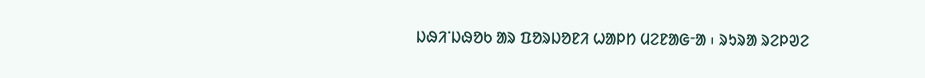ᱡᱷᱤᱸᱡᱷᱚᱠ ᱟᱨ ᱯᱚᱨᱡᱚᱱᱤ ᱦᱟᱞᱴ ᱢᱮᱱᱟᱜᱼᱟ ᱾ ᱨᱩᱨᱟ ᱨᱮᱞᱣᱮ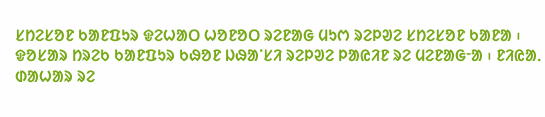ᱥᱴᱮᱥᱚᱱ ᱠᱟᱱᱯᱩᱨ ᱫᱮᱦᱟᱛ ᱦᱚᱱᱚᱛ ᱨᱮᱱᱟᱜ ᱢᱩᱬ ᱨᱮᱞᱣᱮ ᱥᱴᱮᱥᱚᱱ ᱠᱟᱱᱟ ᱾
ᱫᱚᱥᱟᱨ ᱴᱨᱮᱠ ᱠᱟᱱᱯᱩᱨ ᱠᱷᱚᱱ ᱡᱷᱟᱸᱥᱤ ᱨᱮᱞᱣᱮ ᱞᱟᱭᱤᱱ ᱨᱮ ᱢᱮᱱᱟᱜᱼᱟ ᱾ ᱱᱤᱭᱟᱹ ᱰᱟᱦᱟᱨ ᱨᱮ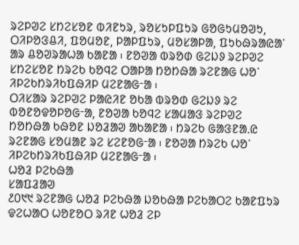ᱨᱮᱞᱣᱮ ᱥᱴᱮᱥᱚᱱ ᱵᱤᱱᱩᱨ, ᱨᱚᱥᱩᱞᱯᱩᱨ ᱜᱚᱜᱩᱢᱚᱣᱩ, ᱛᱤᱞᱚᱝᱪᱤ, ᱯᱚᱢᱚᱱ, ᱞᱟᱞᱯᱩᱨ, ᱢᱚᱥᱟᱞᱟ, ᱯᱩᱠᱷᱨᱟᱭᱟᱸ ᱟᱨ ᱪᱚᱣᱨᱟᱦᱟ ᱠᱟᱱᱟ ᱾ ᱱᱚᱣᱟ ᱵᱨᱚᱰ ᱜᱮᱡᱽ ᱨᱮᱞᱣᱮ ᱥᱴᱮᱥᱚᱱ ᱴᱨᱮᱠ ᱠᱚᱧᱮ ᱛᱟᱞᱟ ᱴᱚᱴᱷᱟ ᱨᱮᱱᱟᱜ ᱦᱚᱸ ᱤᱞᱮᱠᱴᱨᱤᱠᱯᱷᱤᱞ ᱢᱮᱱᱟᱜᱼᱟ ᱾
ᱛᱤᱥᱟᱨ ᱨᱮᱞᱣᱮ ᱞᱟᱭᱤᱱ ᱚᱠᱟ ᱵᱨᱚᱰ ᱜᱮᱡᱽ ᱨᱮ ᱵᱚᱱᱚᱫᱚᱞᱚᱜᱼᱟ, ᱱᱚᱣᱟ ᱠᱚᱧᱮ ᱥᱟᱢᱟᱝ ᱨᱮᱞᱣᱮ ᱴᱚᱴᱷᱟ ᱠᱷᱚᱱ ᱡᱚᱲᱟᱣ ᱟᱠᱟᱱᱟ ᱾ ᱴᱨᱮᱠ ᱜᱟᱝᱱᱟᱹᱭ ᱨᱮᱱᱟᱜ ᱥᱚᱢᱟᱱ ᱨᱮ ᱥᱮᱱᱚᱜᱼᱟ ᱾ ᱱᱚᱣᱟ ᱴᱨᱮᱠ ᱦᱚᱸ ᱤᱞᱮᱠᱴᱨᱤᱠᱯᱷᱤᱞ ᱢᱮᱱᱟᱜᱼᱟ ᱾
ᱦᱚᱲ ᱞᱮᱠᱷᱟ
ᱥᱟᱯᱲᱟᱣ
᱒᱐᱑᱑ ᱨᱮᱱᱟᱜ ᱦᱚᱲ ᱞᱮᱠᱷᱟ ᱡᱚᱠᱷᱟ ᱞᱮᱠᱟᱛᱮ ᱠᱟᱱᱯᱩᱨ ᱫᱮᱦᱟᱛ ᱦᱚᱱᱚᱛ ᱨᱤᱱ ᱦᱚᱲ ᱮᱞ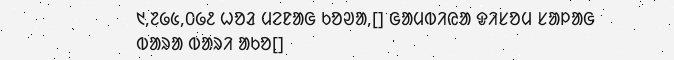᱑,᱗᱙᱕,᱐᱙᱒ ᱦᱚᱲ ᱢᱮᱱᱟᱜ ᱠᱚᱣᱟ,[] ᱜᱟᱢᱵᱤᱭᱟ ᱫᱤᱥᱚᱢ ᱥᱟᱞᱟᱜ ᱵᱟᱨᱟ ᱵᱟᱨᱤ ᱟᱠᱚ[]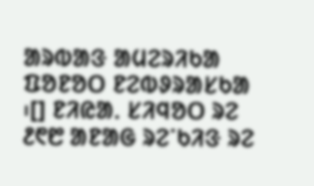ᱟᱨᱵᱟᱝ ᱟᱢᱮᱨᱤᱠᱟ ᱯᱚᱱᱚᱛ ᱱᱮᱵᱽᱨᱟᱥᱠᱟ ᱾[] ᱱᱤᱭᱟᱹ ᱥᱤᱧᱚᱛ ᱨᱮ ᱒᱖᱘ ᱟᱱᱟᱜ ᱨᱮᱸᱠᱤᱝ ᱨᱮ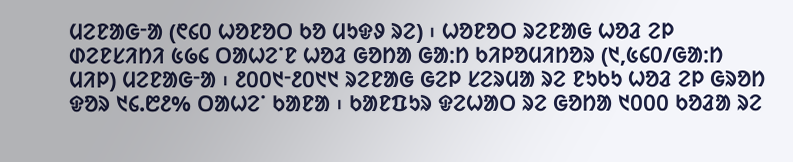ᱢᱮᱱᱟᱜᱼᱟ (᱖᱔᱐ ᱦᱚᱱᱚᱛ ᱠᱚ ᱢᱩᱫᱽ ᱨᱮ) ᱾ ᱦᱚᱱᱚᱛ ᱨᱮᱱᱟᱜ ᱦᱚᱲ ᱮᱞ ᱰᱮᱱᱥᱤᱴᱤ ᱕᱙᱔ ᱛᱟᱦᱮᱸᱱ ᱦᱚᱲ ᱜᱚᱴᱟ ᱜᱟᱺᱴ ᱠᱤᱞᱚᱢᱤᱴᱚᱨ (᱑,᱕᱔᱐/ᱜᱟᱺᱴ ᱢᱤᱞ) ᱢᱮᱱᱟᱜᱼᱟ ᱾ ᱒᱐᱐᱑ᱼ᱒᱐᱑᱑ ᱨᱮᱱᱟᱜ ᱜᱮᱞ ᱥᱮᱨᱢᱟ ᱨᱮ ᱱᱩᱠᱩ ᱦᱚᱲ ᱮᱞ ᱜᱨᱚᱴ ᱫᱚᱨ ᱑᱔.᱘᱒% ᱛᱟᱦᱮᱸ ᱠᱟᱱᱟ ᱾ ᱠᱟᱱᱯᱩᱨ ᱫᱮᱦᱟᱛ ᱨᱮ ᱜᱚᱴᱟ ᱑᱐᱐᱐ ᱠᱚᱲᱟ ᱨᱮ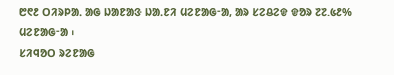᱘᱖᱒ ᱛᱤᱨᱞᱟᱹ ᱟᱜ ᱡᱟᱱᱟᱝ ᱡᱟᱹᱱᱤ ᱢᱮᱱᱟᱜᱼᱟ, ᱟᱨ ᱥᱮᱪᱮᱫ ᱫᱚᱨ ᱗᱗.᱕᱒% ᱢᱮᱱᱟᱜᱼᱟ ᱾
ᱥᱤᱧᱚᱛ ᱨᱮᱱᱟᱜ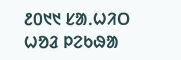᱒᱐᱑᱑ ᱥᱟᱹᱦᱤᱛ ᱦᱚᱲ ᱞᱮᱠᱷᱟ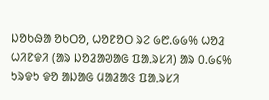ᱡᱚᱠᱷᱟ ᱚᱠᱛᱚ, ᱦᱚᱱᱚᱛ ᱨᱮ ᱙᱘.᱙᱙% ᱦᱚᱲ ᱦᱤᱱᱫᱤ (ᱟᱨ ᱡᱚᱲᱟᱣᱟᱜ ᱯᱟᱹᱨᱥᱤ) ᱟᱨ ᱐.᱙᱔% ᱩᱨᱫᱩ ᱫᱚ ᱟᱡᱟᱜ ᱢᱟᱲᱟᱝ ᱯᱟᱹᱨᱥᱤ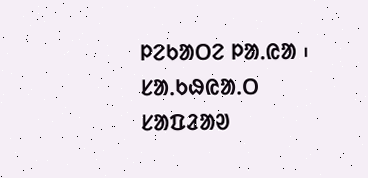ᱞᱮᱠᱟᱛᱮ ᱞᱟᱹᱭᱟ ᱾
ᱥᱟᱹᱠᱷᱭᱟᱹᱛ
ᱥᱟᱯᱲᱟᱣ